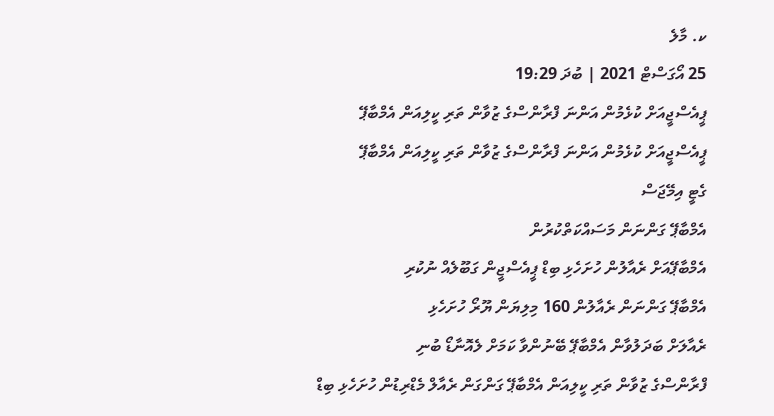ކ. މާލެ
25 އޯގަސްޓް 2021 | ބުދަ 19:29
ޕީއެސްޖީއަށް ކުޅެމުން އަންނަ ފްރާންސްގެ ޒުވާން ތަރި ކީލިއަން އެމްބާޕޭ
ޕީއެސްޖީއަށް ކުޅެމުން އަންނަ ފްރާންސްގެ ޒުވާން ތަރި ކީލިއަން އެމްބާޕޭ
ގެޓީ އިމޭޖަސް
އެމްބާޕޭ ގަންނަން މަސައްކަތްކުރުން
އެމްބާޕޭއަށް ރެއާލުން ހުށަހެޅި ބިޑް ޕީއެސްޖީން ގަބޫލެއް ނުކުރި
އެމްބާޕޭ ގަންނަން ރެއާލުން 160 މިލިޔަން ޔޫރޯ ހުށަހެޅި
ރެއާލަށް ބަދަލުވާން އެމްބާޕޭ ބޭނުންވާ ކަމަށް ލެއޮނާޑޯ ބުނި
ފްރާންސްގެ ޒުވާން ތަރި ކީލިއަން އެމްބާޕޭ ގަންގަން ރެއާލް މެޑްރިޑުން ހުށަހެޅި ބިޑް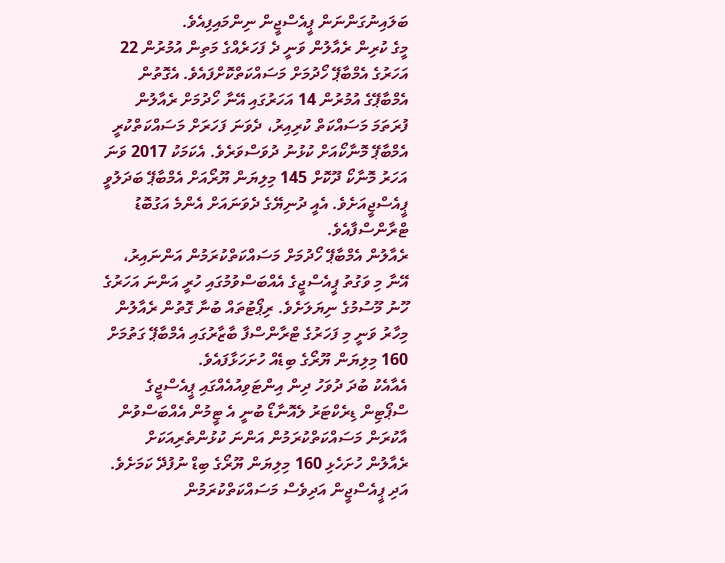ބަލައިނުގަންނަން ޕީއެސްޖީން ނިންމައިފިއެވެ.
މީގެ ކުރިން ރެއާލުން ވަނީ ދެ ފަހަރެއްގެ މަތިން އުމުރުން 22 އަހަރުގެ އެމްބާޕޭ ހޯދުމަށް މަސައްކަތްކޮށްފައެވެ. އެގޮތުން އެމްބާޕޭގެ އުމުރުން 14 އަހަރުގައި އޭނާ ހޯދުމަށް ރެއާލުން ފުރަތަމަ މަސައްކަތް ކުރިއިރު، ދެވަނަ ފަހަރަށް މަސައްކަތްކުރީ އެމްބާޕޭ މޮނާކޯއަށް ކުޅުނު ދުވަސްވަރެވެ. އެކަމަކު 2017 ވަނަ އަހަރު މޮނާކޯ ދޫކޮށް 145 މިލިޔަން ޔޫރޯއަށް އެމްބާޕޭ ބަދަލުވީ ޕީއެސްޖީއަށެވެ. އެއީ ދުނިޔޭގެ ދެވަނައަށް އެންމެ އަގުބޮޑު ޓްރާންސްފާއެވެ.
ރެއާލުން އެމްބާޕޭ ހޯދުމަށް މަސައްކަތްކުރަމުން އަންނައިރު، އޭނާ މި ވަގުތު ޕީއެސްޖީގެ އެއްބަސްވުމުގައި ހުރީ އަންނަ އަހަރުގެ ހޫނު މޫސުމުގެ ނިޔަލަށެވެ. ރިޕޯޓުތައް ބުނާ ގޮތުން ރެއާލުން މިހާރު ވަނީ މި ފަހަރުގެ ޓްރާންސްފާ ބާޒާރުގައި އެމްބާޕޭ ގަތުމަށް 160 މިލިޔަން ޔޫރޯގެ ބިޑެއް ހުށަހަޅާފައެވެ.
އެއާއެކު ބުދަ ދުވަހު ދިން އިންޓަވިއުއެއްގައި ޕީއެސްޖީގެ ސްޕޯޓިން ޑިރެކްޓަރު ލެއޮނާޑޯ ބުނީ އެ ޓީމުން އެއްބަސްވުން އާކުރަން މަސައްކަތްކުރަމުން އަންނަ ކުޅުންތެރިއަކަށް ރެއާލުން ހުށަހެޅި 160 މިލިޔަން ޔޫރޯގެ ބިޑް ނުފުދޭ ކަމަށެވެ. އަދި ޕީއެސްޖީން އަދިވެސް މަސައްކަތްކުރަމުން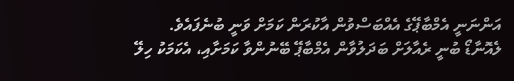އަންނަނީ އެމްބާޕޭގެ އެއްބަސްވުން އާކުރަން ކަމަށް ވަނީ ބުނެފައެވެ.
ލެއޮނާޑޯ ބުނީ ރެއާލަށް ބަދަލުވާން އެމްބާޕޭ ބޭނުންވާ ކަމަށާއި، އެކަމަކު ހިލޭ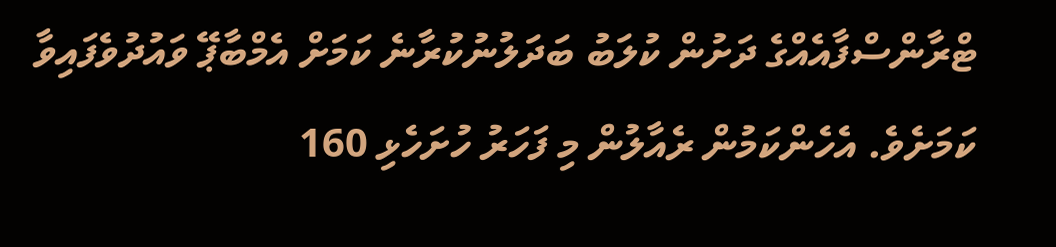ޓްރާންސްފާއެއްގެ ދަށުން ކުލަބު ބަދަލުނުކުރާނެ ކަމަށް އެމްބާޕޭ ވައުދުވެފައިވާ ކަމަށެވެ. އެހެންކަމުން ރެއާލުން މި ފަހަރު ހުށަހެޅި 160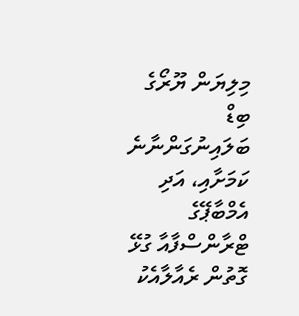މިލިޔަން ޔޫރޯގެ ބިޑް ބަލައިނުގަންނާނެ ކަމަށާއި، އަދި އެމްބާޕޭގެ ޓްރާންސްފާއާ ގުޅޭ ގޮތުން ރެއާލާއެކު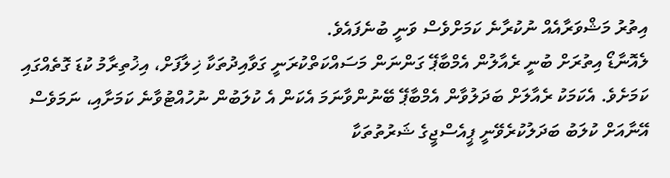އިތުރު މަޝްވަރާއެއް ނުކުރާނެ ކަމަށްވެސް ވަނީ ބުނެފައެވެ.
ލެއޮނާޑޯ އިތުރަށް ބުނީ ރެއާލުން އެމްބާޕޭ ގަންނަން މަސައްކަތްކުރަނީ ގަވާއިދުތަކާ ޚިލާފަށް، އިޚުތިރާމު ކުޑަ ގޮތެއްގައި ކަމަށެވެ. އެކަމަކު ރެއާލަށް ބަދަލުވާން އެމްބާޕޭ ބޭނުންވާނަމަ އެކަން އެ ކުލަބުން ނުހުއްޓުވާނެ ކަމަށާއި، ނަމަވެސް އޭނާއަށް ކުލަބު ބަދަލުކުރެވޭނީ ޕީއެސްޖީގެ ޝަރުތުތަކާ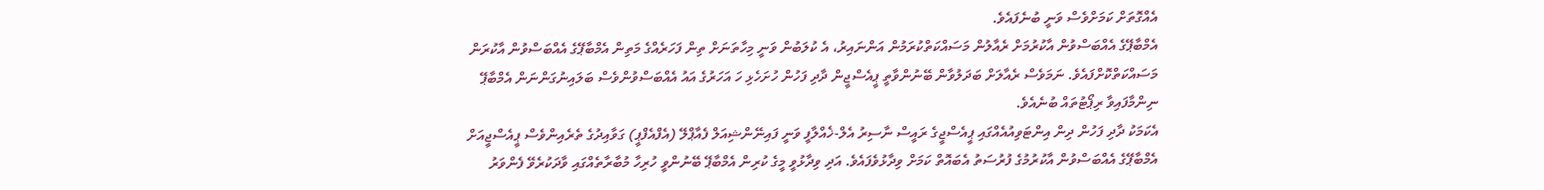އެއްގޮތަށް ކަމަށްވެސް ވަނީ ބުނެފައެވެ.
އެމްބާޕޭގެ އެއްބަސްވުން އާކުރުމަށް ރެއާލުން މަސައްކަތްކުރަމުން އަންނައިރު، އެ ކުލަބުން ވަނީ މިހާތަނަށް ތިން ފަހަރެއްގެ މަތިން އެމްބާޕޭގެ އެއްބަސްވުން އާކުރަން މަސައްކަތްކޮށްފައެވެ. ނަމަވެސް ރެއާލަށް ބަދަލުވާން ބޭނުންވާތީ ޕީއެސްޖީން ދާދި ފަހުން ހުށަހެޅި ހަ އަހަރުގެ އައު އެއްބަސްވުންވެސް ބަލައިނުގަންނަން އެމްބާޕޭ ނިންމާފައިވާ ރިޕޯޓުތައް ބުނެއެވެ.
އެކަމަކު ދާދި ފަހުން ދިން އިންޓަވިއުއެއްގައި ޕީއެސްޖީގެ ރައީސް ނާސިރު އެލް-ޚެއްލާފީ ވަނީ ފައިނޭންޝިއަލް ފެއާޕްލޭ (އެފްއެފްޕީ) ގަވާއިދުގެ ތެރެއިންވެސް ޕީއެސްޖީއަށް އެމްބާޕޭގެ އެއްބަސްވުން އާކުރުމުގެ ފުރުސަތު އެބައޮތް ކަމަށް ވިދާޅުވެފައެވެ. އަދި ވިދާޅުވީ މީގެ ކުރިން އެމްބާޕޭ ބޭނުންވީ ހުރިހާ މުބާރާތެއްގައި ވާދަކުރެވޭ ފެންވަރު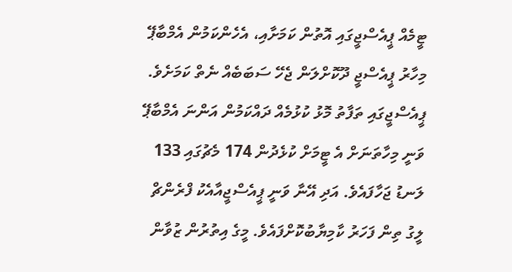ޓީމެއް ޕީއެސްޖީގައި އޮތުން ކަމަށާއި، އެހެންކަމުން އެމްބާޕޭ މިހާރު ޕީއެސްޖީ ދޫކޮށްލަން ޖެހޭ ސަބަބެއް ނެތް ކަމަށެވެ.
ޕީއެސްޖީގައި ތަފާތު މޮޅު ކުޅުމެއް ދައްކަމުން އަންނަ އެމްބާޕޭ ވަނީ މިހާތަނަށް އެ ޓީމަށް ކުޅެދުން 174 މެޗުގައި 133 ލަނޑު ޖަހާފައެވެ. އަދި އޭނާ ވަނީ ޕީއެސްޖީއާއެކު ފްރެންޗް ލީގު ތިން ފަހަރު ކާމިޔާބުކޮށްފައެވެ. މީގެ އިތުރުން ޒުވާން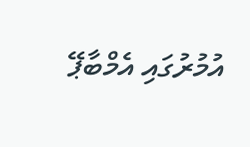އުމުރުގައި އެމްބާޕޭ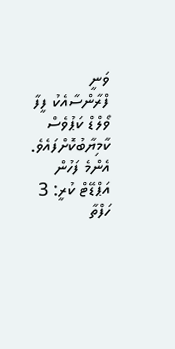ވަނީ ފްރާންސާއެކު ފީފާ ވޯލްޑް ކަޕުވެސް ކާމިޔާބުކޮށްފައެވެ.
އެންމެ ފަހުން އަޕްޑޭޓް ކުރީ: 3 ހަފްތާ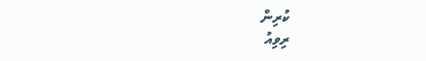ކުރިން
ރިވިއު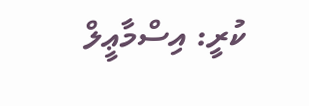ކުރީ: އިސްމާޢީލް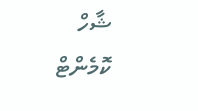ޝާހް
ކޮމެންޓް